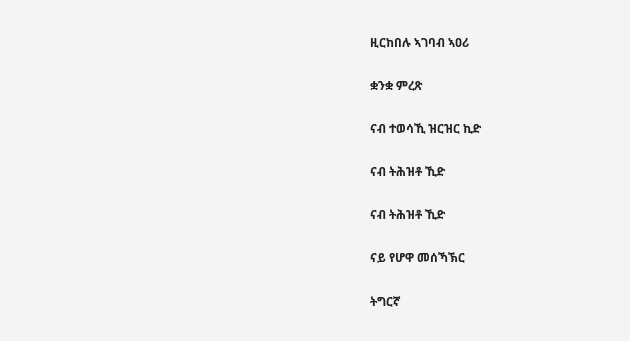ዚርከበሉ ኣገባብ ኣዐሪ

ቋንቋ ምረጽ

ናብ ተወሳኺ ዝርዝር ኪድ

ናብ ትሕዝቶ ኺድ

ናብ ትሕዝቶ ኺድ

ናይ የሆዋ መሰኻኽር

ትግርኛ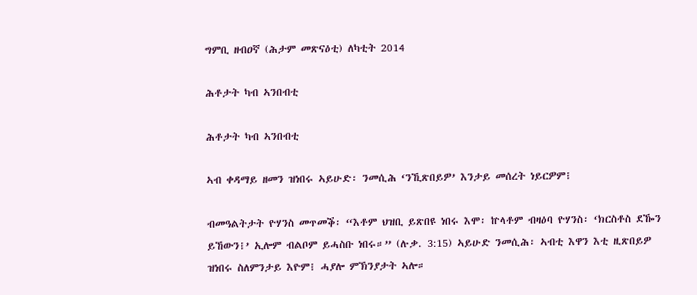ግምቢ ዘብዐኛ (ሕታም መጽናዕቲ) ለካቲት 2014

ሕቶታት ካብ ኣንበብቲ

ሕቶታት ካብ ኣንበብቲ

ኣብ ቀዳማይ ዘመን ዝነበሩ ኣይሁድ፡ ንመሲሕ ‘ንኺጽበይዎ’ እንታይ መሰረት ነይርዎም፧

ብመዓልትታት ዮሃንስ መጥመቕ፡ “እቶም ህዝቢ ይጽበዩ ነበሩ እሞ፡ ኵላቶም ብዛዕባ ዮሃንስ፡ ‘ክርስቶስ ደዀን ይኸውን፧’ ኢሎም ብልቦም ይሓስቡ ነበሩ።” (ሉቃ. 3:15) ኣይሁድ ንመሲሕ፡ ኣብቲ እዋን እቲ ዚጽበይዎ ዝነበሩ ስለምንታይ እዮም፧ ሓያሎ ምኽንያታት ኣሎ።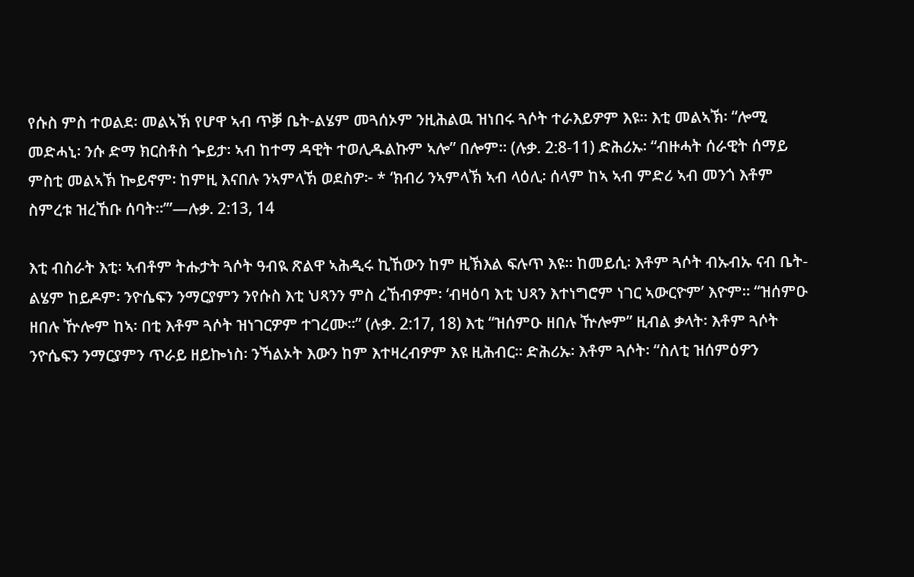የሱስ ምስ ተወልደ፡ መልኣኽ የሆዋ ኣብ ጥቓ ቤት-ልሄም መጓሰኦም ንዚሕልዉ ዝነበሩ ጓሶት ተራእይዎም እዩ። እቲ መልኣኽ፡ “ሎሚ መድሓኒ፡ ንሱ ድማ ክርስቶስ ጐይታ፡ ኣብ ከተማ ዳዊት ተወሊዱልኩም ኣሎ” በሎም። (ሉቃ. 2:8-11) ድሕሪኡ፡ “ብዙሓት ሰራዊት ሰማይ ምስቲ መልኣኽ ኰይኖም፡ ከምዚ እናበሉ ንኣምላኽ ወደስዎ፦ * ‘ክብሪ ንኣምላኽ ኣብ ላዕሊ፡ ሰላም ከኣ ኣብ ምድሪ ኣብ መንጎ እቶም ስምረቱ ዝረኸቡ ሰባት።’”—ሉቃ. 2:13, 14

እቲ ብስራት እቲ፡ ኣብቶም ትሑታት ጓሶት ዓብዪ ጽልዋ ኣሕዲሩ ኪኸውን ከም ዚኽእል ፍሉጥ እዩ። ከመይሲ፡ እቶም ጓሶት ብኡብኡ ናብ ቤት-ልሄም ከይዶም፡ ንዮሴፍን ንማርያምን ንየሱስ እቲ ህጻንን ምስ ረኸብዎም፡ ‘ብዛዕባ እቲ ህጻን እተነግሮም ነገር ኣውርዮም’ እዮም። “ዝሰምዑ ዘበሉ ዅሎም ከኣ፡ በቲ እቶም ጓሶት ዝነገርዎም ተገረሙ።” (ሉቃ. 2:17, 18) እቲ “ዝሰምዑ ዘበሉ ዅሎም” ዚብል ቃላት፡ እቶም ጓሶት ንዮሴፍን ንማርያምን ጥራይ ዘይኰነስ፡ ንኻልኦት እውን ከም እተዛረብዎም እዩ ዚሕብር። ድሕሪኡ፡ እቶም ጓሶት፡ “ስለቲ ዝሰምዕዎን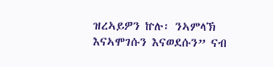ዝረኣይዎን ኵሉ፡ ንኣምላኽ እናኣሞገሱን እናወደሱን” ናብ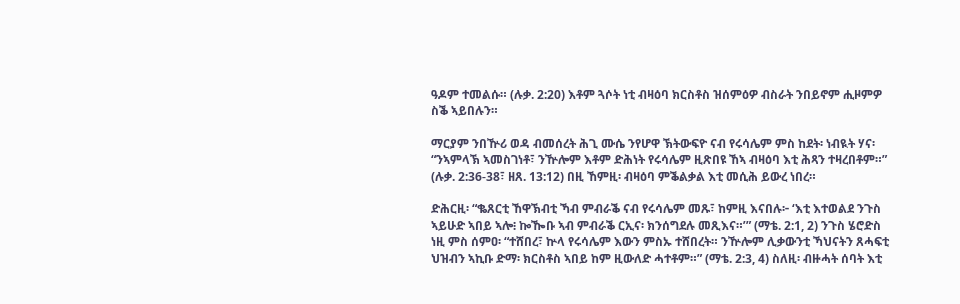ዓዶም ተመልሱ። (ሉቃ. 2:20) እቶም ጓሶት ነቲ ብዛዕባ ክርስቶስ ዝሰምዕዎ ብስራት ንበይኖም ሒዞምዎ ስቕ ኣይበሉን።

ማርያም ንበዅሪ ወዳ ብመሰረት ሕጊ ሙሴ ንየሆዋ ኽትውፍዮ ናብ የሩሳሌም ምስ ከደት፡ ነብዪት ሃና፡ “ንኣምላኽ ኣመስገነቶ፣ ንዅሎም እቶም ድሕነት የሩሳሌም ዚጽበዩ ኸኣ ብዛዕባ እቲ ሕጻን ተዛረበቶም።” (ሉቃ. 2:36-38፣ ዘጸ. 13:12) በዚ ኸምዚ፡ ብዛዕባ ምቕልቃል እቲ መሲሕ ይውረ ነበረ።

ድሕርዚ፡ “ቈጸርቲ ኸዋኽብቲ ኻብ ምብራቕ ናብ የሩሳሌም መጹ፣ ከምዚ እናበሉ፦ ‘እቲ እተወልደ ንጉስ ኣይሁድ ኣበይ ኣሎ፧ ኰዀቡ ኣብ ምብራቕ ርኢና፡ ክንሰግደሉ መጺእና።’” (ማቴ. 2:1, 2) ንጉስ ሄሮድስ ነዚ ምስ ሰምዐ፡ “ተሸበረ፣ ኵላ የሩሳሌም እውን ምስኡ ተሸበረት። ንዅሎም ሊቃውንቲ ኻህናትን ጸሓፍቲ ህዝብን ኣኪቡ ድማ፡ ክርስቶስ ኣበይ ከም ዚውለድ ሓተቶም።” (ማቴ. 2:3, 4) ስለዚ፡ ብዙሓት ሰባት እቲ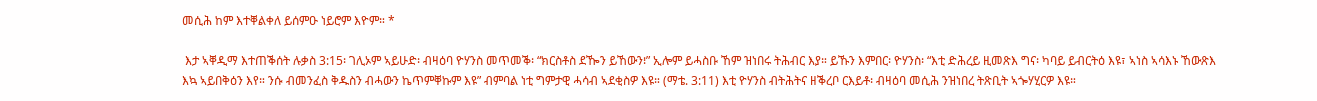መሲሕ ከም እተቐልቀለ ይሰምዑ ነይሮም እዮም። *

 እታ ኣቐዲማ እተጠቕሰት ሉቃስ 3:15፡ ገሊኦም ኣይሁድ፡ ብዛዕባ ዮሃንስ መጥመቕ፡ “ክርስቶስ ደዀን ይኸውን፧” ኢሎም ይሓስቡ ኸም ዝነበሩ ትሕብር እያ። ይኹን እምበር፡ ዮሃንስ፡ “እቲ ድሕረይ ዚመጽእ ግና፡ ካባይ ይብርትዕ እዩ፣ ኣነስ ኣሳእኑ ኸውጽእ እኳ ኣይበቅዕን እየ። ንሱ ብመንፈስ ቅዱስን ብሓውን ኬጥምቐኩም እዩ” ብምባል ነቲ ግምታዊ ሓሳብ ኣደቂስዎ እዩ። (ማቴ. 3:11) እቲ ዮሃንስ ብትሕትና ዘቕረቦ ርእይቶ፡ ብዛዕባ መሲሕ ንዝነበረ ትጽቢት ኣጐሃሂርዎ እዩ።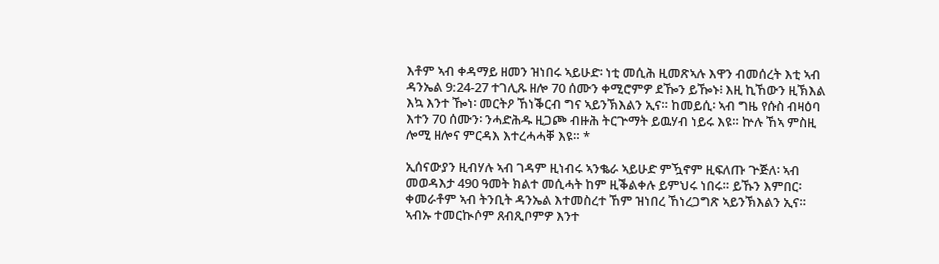እቶም ኣብ ቀዳማይ ዘመን ዝነበሩ ኣይሁድ፡ ነቲ መሲሕ ዚመጽኣሉ እዋን ብመሰረት እቲ ኣብ ዳንኤል 9:24-27 ተገሊጹ ዘሎ 70 ሰሙን ቀሚሮምዎ ደዀን ይዀኑ፧ እዚ ኪኸውን ዚኽእል እኳ እንተ ዀነ፡ መርትዖ ኸነቕርብ ግና ኣይንኽእልን ኢና። ከመይሲ፡ ኣብ ግዜ የሱስ ብዛዕባ እተን 70 ሰሙን፡ ንሓድሕዱ ዚጋጮ ብዙሕ ትርጕማት ይዉሃብ ነይሩ እዩ። ኵሉ ኸኣ ምስዚ ሎሚ ዘሎና ምርዳእ እተረሓሓቐ እዩ። *

ኢሰናውያን ዚብሃሉ ኣብ ገዳም ዚነብሩ ኣንቈራ ኣይሁድ ምዃኖም ዚፍለጡ ጕጅለ፡ ኣብ መወዳእታ 490 ዓመት ክልተ መሲሓት ከም ዚቕልቀሉ ይምህሩ ነበሩ። ይኹን እምበር፡ ቀመራቶም ኣብ ትንቢት ዳንኤል እተመስረተ ኸም ዝነበረ ኸነረጋግጽ ኣይንኽእልን ኢና። ኣብኡ ተመርኲሶም ጸብጺቦምዎ እንተ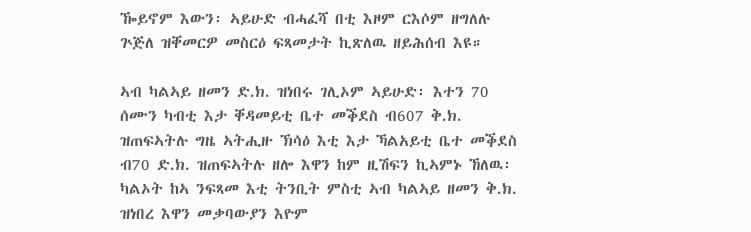ዀይኖም እውን፡ ኣይሁድ ብሓፈሻ በቲ እዞም ርእሶም ዘግለሉ ጕጅለ ዝቐመርዎ መስርዕ ፍጻመታት ኪጽለዉ ዘይሕሰብ እዩ።

ኣብ ካልኣይ ዘመን ድ.ክ. ዝነበሩ ገሊኦም ኣይሁድ፡ እተን 70 ሰሙን ካብቲ እታ ቐዳመይቲ ቤተ መቕደስ ብ607 ቅ.ክ. ዝጠፍኣትሉ ግዜ ኣትሒዙ ኽሳዕ እቲ እታ ኻልአይቲ ቤተ መቕደስ ብ70 ድ.ክ. ዝጠፍኣትሉ ዘሎ እዋን ከም ዚሽፍን ኪኣምኑ ኸለዉ፡ ካልኦት ከኣ ንፍጻመ እቲ ትንቢት ምስቲ ኣብ ካልኣይ ዘመን ቅ.ክ. ዝነበረ እዋን መቃባውያን እዮም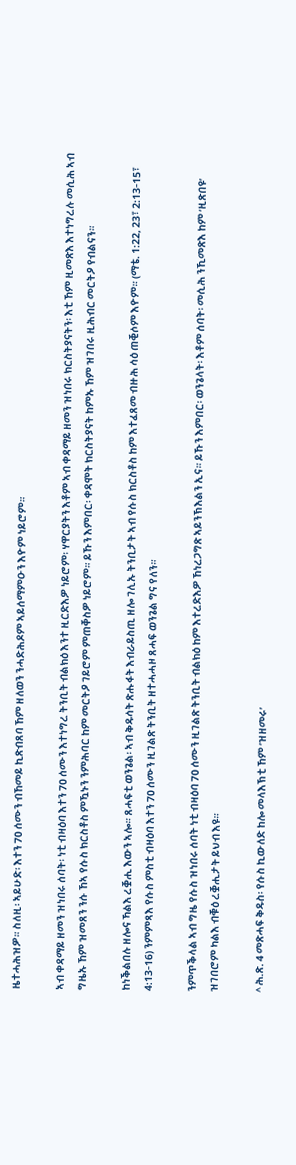ዜተሓሕዝዎ። ስለዚ፡ ኣይሁድ፡ እተን 70 ሰሙን ብኸመይ ኪጽብጸባ ኸም ዘለወን ንሓድሕዶም ኣይሰማምዑን እዮም ነይሮም።

ኣብ ቀዳማይ ዘመን ዝነበሩ ሰባት፡ ነቲ ብዛዕባ እተን 70 ሰሙን እተነግረ ትንቢት ብልክዕ እንተ ዚርድእዎ ነይሮም፡ ሃዋርያትን እቶም ኣብ ቀዳማይ ዘመን ዝነበሩ ክርስትያናትን፡ እቲ ኸም ዚመጽእ እተነግረሉ መሲሕ ኣብ ግዜኡ ኸም ዝመጸን ንሱ ኸኣ የሱስ ክርስቶስ ምዃኑን ንምሕባር ከም መርትዖ ገይሮም ምጠቐስዎ ነይሮም። ይኹን እምበር፡ ቀዳሞት ክርስትያናት ከምኡ ኸም ዝገበሩ ዚሕብር መርትዖ የብልናን።

ከነቕልበሉ ዘሎና ኻልእ ረቛሒ እውን ኣሎ። ጸሓፍቲ ወንጌል፡ ኣብ ቅዱሳት ጽሑፋት እብራይስጢ ዘሎ ገሊኡ ትንቢታት ኣብ የሱስ ክርስቶስ ከም እተፈጸመ ብዙሕ ሳዕ ጠቒሶም እዮም። (ማቴ. 1:22, 23፣ 2:13-15፣ 4:13-16) ንምምጻእ የሱስ ምስቲ ብዛዕባ እተን 70 ሰሙን ዚገልጽ ትንቢት ዘተሓሓዞ ጸሓፍ ወንጌል ግና የለን።

ንምጥቕላል ኣብ ግዜ የሱስ ዝነበሩ ሰባት ነቲ ብዛዕባ 70 ሰሙን ዚገልጽ ትንቢት ብልክዕ ከም እተረድእዎ ኸነረጋግጽ ኣይንኽእልን ኢና። ይኹን እምበር፡ ወንጌላት፡ እቶም ሰባት፡ መሲሕ ንኺመጽእ ከም ‘ዚጽበዩ’ ዝገበሮም ካልእ ብቑዕ ረቛሒታት ይህብ እዩ።

^ ሕ.ጽ. 4 መጽሓፍ ቅዱስ፡ የሱስ ኪውለድ ከሎ መላእኽቲ ኸም ‘ዝዘመሩ’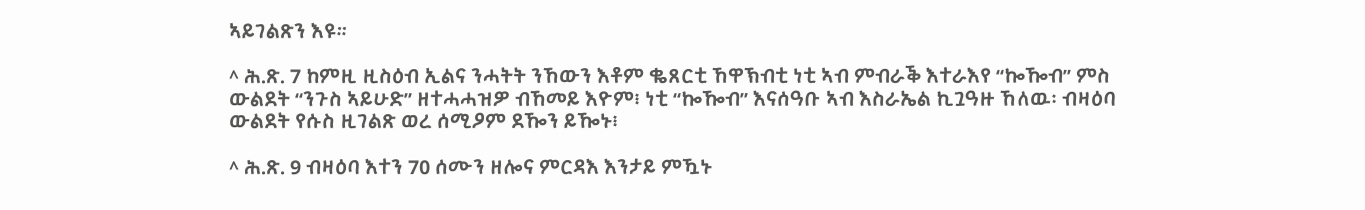ኣይገልጽን እዩ።

^ ሕ.ጽ. 7 ከምዚ ዚስዕብ ኢልና ንሓትት ንኸውን እቶም ቈጸርቲ ኸዋኽብቲ ነቲ ኣብ ምብራቕ እተራእየ “ኰዀብ” ምስ ውልደት “ንጉስ ኣይሁድ” ዘተሓሓዝዎ ብኸመይ እዮም፧ ነቲ “ኰዀብ” እናሰዓቡ ኣብ እስራኤል ኪጓዓዙ ኸለዉ፡ ብዛዕባ ውልደት የሱስ ዚገልጽ ወረ ሰሚዖም ደዀን ይዀኑ፧

^ ሕ.ጽ. 9 ብዛዕባ እተን 70 ሰሙን ዘሎና ምርዳእ እንታይ ምዃኑ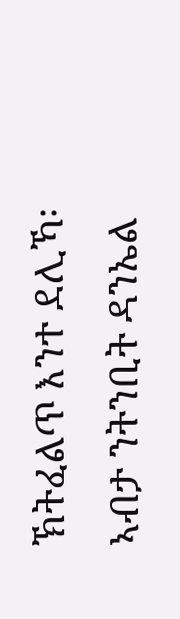ኽትፈልጥ እንተ ደሊኻ፡ ኣብታ ንትንቢት ዳንኤል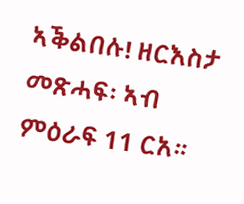ኣቕልበሉ! ዘርእስታ መጽሓፍ፡ ኣብ ምዕራፍ 11 ርአ።